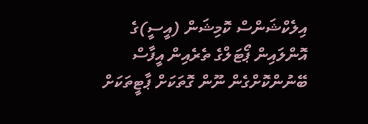އިލެކްޝަންސް ކޮމިޝަން (އީސީ)ގެ އޮންލައިން ޕޯޓަލްގެ ތެރެއިން އީފާސް ބޭނުންކޮށްގެން ނޫން ގޮތަކަށް ޕާޓީތަކަށް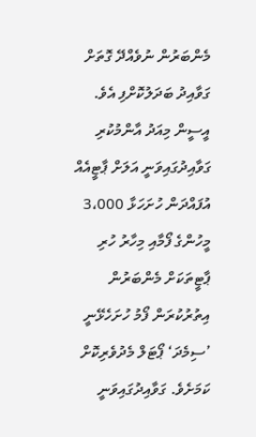މެންބަރުން ނުވެއްދޭ ގޮތަށް ގަވާއިދު ބަދަލުކޮށްފި އެވެ.
އީސީން މިއަދު އާންމުކުރި ގަވާއިދުގައިވަނީ އަލަށް ޕާޓީއެއް އުފައްދަން ހުށަހަޅާ 3،000 މީހުންގެ ފޯމާއި މިހާރު ހުރި ޕާޓީތަކަށް މެންބަރުން އިތުރުކުރަން ފޯމު ހުށަހެޅޭނީ ’ސިމެދަ‘ ޕޯޓަލް މެދުވެރިކޮށް ކަމަށެވެ. ގަވާއިދުގައިވަނީ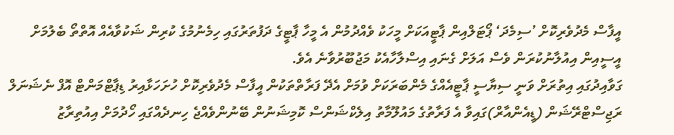އީފާސް މެދުވެރިކޮށް ’ސިމެދަ‘ ޕޯޓަލްއިން ޕާޓީއަކަށް މީހަކު ވެއްދުމުން އެ މީހާ ޕާޓީގެ ދަފުތަރުގައި ހިމެނުމުގެ ކުރިން ޝަކުވާއެއް އޮތްތޯ ބެލުމަށް އީސީއިން އިއުލާނުކުރަން ވެސް އަލަށް ގެނައި އިސްލާހާއެކު މަޖުބޫރުވާނެ އެވެ.
ގަވާއިދުގައި އިތުރަށް ވަނީ ސިޔާސީ ޕާޓީއެއްގެ މެންބަރަކަށް ވުމަށް އެދޭ ފަރާތްތަކުން އީފާސް މެދުވެރިކޮށް ހުށަހަޅާއިރު ޑިޕާޓްމަންޓް އޮފް ނެޝަނަލް ރަޖިސްޓްރޭޝަން (ޑީއެންއާރް)ގައިވާ އެ ފަރާތުގެ މައުލޫމާތު އިލެކްޝަންސް ކޮމިޝަނުން ބޭނުންވެއްޖެ ހިނދެއްގައި ހޯދުމަށް އިއުތިރާޒު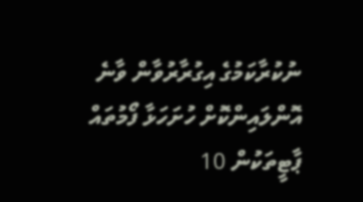ނުކުރާކަމުގެ އިގުރާރުވާން ވާނެ
އޮންލައިންކޮށް ހުށަހަޅާ ފޯމުތައް ޕާޓީތަކުން 10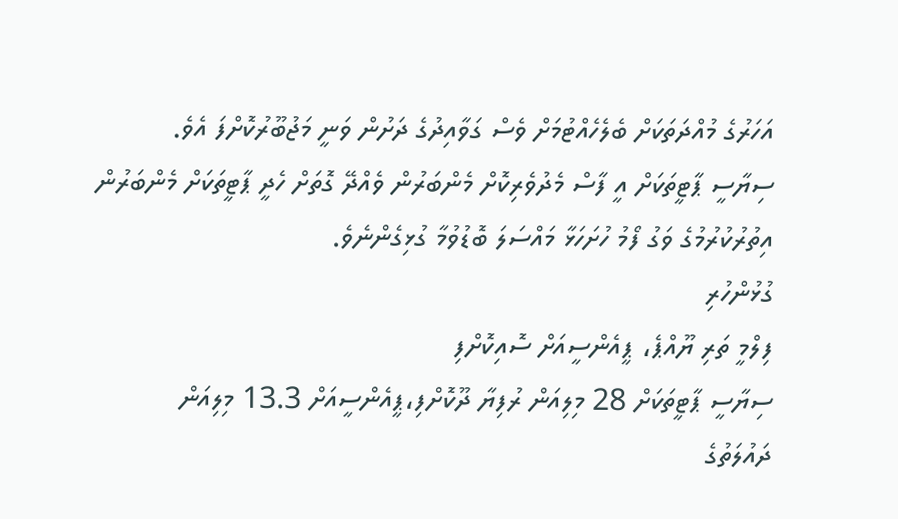އަހަރުގެ މުއްދަތަކަށް ބެލެހެއްޓުމަށް ވެސް ގަވާއިދުގެ ދަށުން ވަނީ މަޖުބޫރުކޮށްފަ އެވެ.
ސިޔާސީ ޕާޓީތަކަށް އީ ފާސް މެދުވެރިކޮށް މެންބަރުން ވެއްދޭ ގޮތަށް ހެދީ ޕާޓީތަކަށް މެންބަރުން އިތުރުކުރުމުގެ ވަގު ފޯމު ހުށަހަޅާ މައްސަލަ ބޮޑުވުމާ ގުޅިގެންނެވެ.
ގުޅުންހުރި
ފިލްމީ ތަރި ޔޫއްޕެ، ޕީއެންސީއަށް ސޮއިކޮށްފި
ސިޔާސީ ޕާޓީތަކަށް 28 މިލިއަން ރުފިޔާ ދޫކޮށްފި،ޕީއެންސީއަށް 13.3 މިލިއަން
ދައުލަތުގެ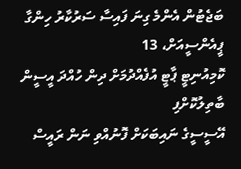ބަޖެޓުން އެންމެ ގިނަ ފައިސާ ސަރުކާރު ހިންގާ ޕީއެންސީއަށް، 13
ކޮމިއުނިޓީ ޕާޓީ އުފެއްދުމަށް ދިން ހުއްދަ އީސީން ބާތިލުކޮށްފި
އޭސީސީގެ ނައިބަކަށް ފޮނުއްވި ނަން ރައީސް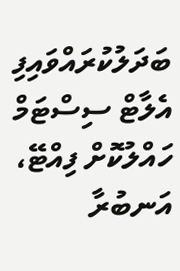ބަދަލުކުރައްވައިފި
އެލާޓް ސިސްޓަމް ހައްލުކޮށް ފިއްޓޭ، އަނބުރާ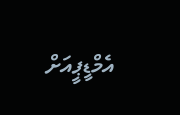އެމްޑީޕީއަށް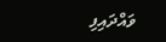ވައްދައިފި